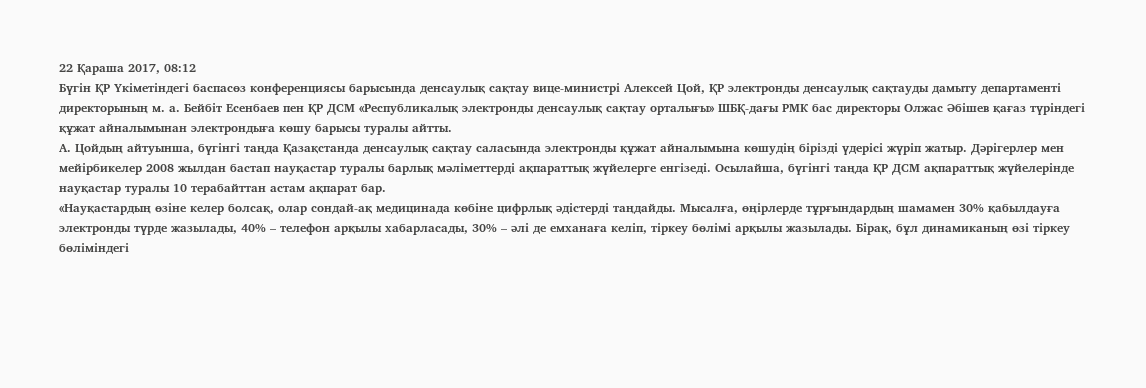22 Қараша 2017, 08:12
Бүгін ҚР Үкіметіндегі баспасөз конференциясы барысында денсаулық сақтау вице-министрі Алексей Цой, ҚР электронды денсаулық сақтауды дамыту департаменті директорының м. а. Бейбіт Есенбаев пен ҚР ДСМ «Республикалық электронды денсаулық сақтау орталығы» ШБҚ-дағы РМК бас директоры Олжас Әбішев қағаз түріндегі құжат айналымынан электрондыға көшу барысы туралы айтты.
А. Цойдың айтуынша, бүгінгі таңда Қазақстанда денсаулық сақтау саласында электронды құжат айналымына көшудің бірізді үдерісі жүріп жатыр. Дәрігерлер мен мейірбикелер 2008 жылдан бастап науқастар туралы барлық мәліметтерді ақпараттық жүйелерге енгізеді. Осылайша, бүгінгі таңда ҚР ДСМ ақпараттық жүйелерінде науқастар туралы 10 терабайттан астам ақпарат бар.
«Науқастардың өзіне келер болсақ, олар сондай-ақ медицинада көбіне цифрлық әдістерді таңдайды. Мысалға, өңірлерде тұрғындардың шамамен 30% қабылдауға электронды түрде жазылады, 40% – телефон арқылы хабарласады, 30% – әлі де емханаға келіп, тіркеу бөлімі арқылы жазылады. Бірақ, бұл динамиканың өзі тіркеу бөліміндегі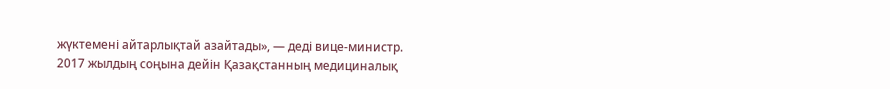жүктемені айтарлықтай азайтады», — деді вице-министр.
2017 жылдың соңына дейін Қазақстанның медициналық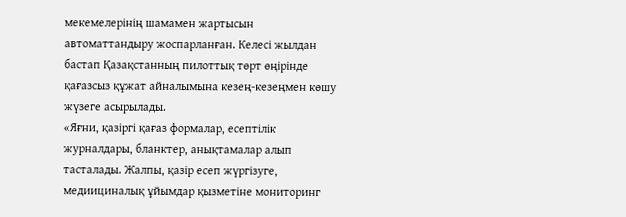мекемелерінің шамамен жартысын автоматтандыру жоспарланған. Келесі жылдан бастап Қазақстанның пилоттық төрт өңірінде қағазсыз құжат айналымына кезең-кезеңмен көшу жүзеге асырылады.
«Яғни, қазіргі қағаз формалар, есептілік журналдары, бланктер, анықтамалар алып тасталады. Жалпы, қазір есеп жүргізуге, медиициналық ұйымдар қызметіне мониторинг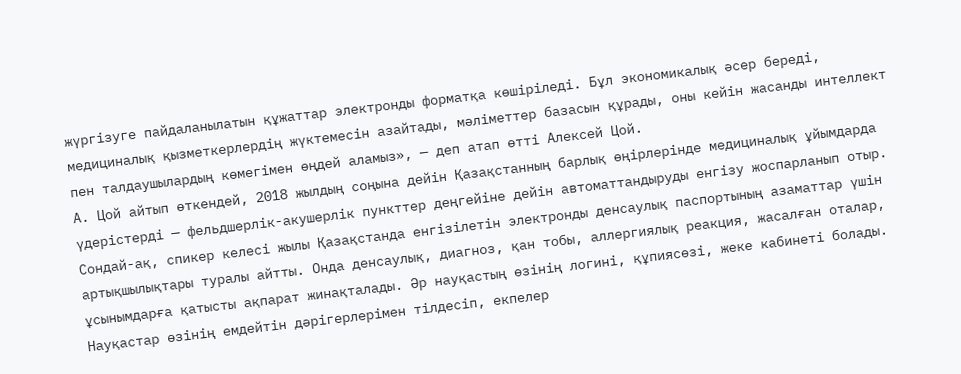жүргізуге пайдаланылатын құжаттар электронды форматқа көшіріледі. Бұл экономикалық әсер береді, медициналық қызметкерлердің жүктемесін азайтады, мәліметтер базасын құрады, оны кейін жасанды интеллект пен талдаушылардың көмегімен өңдей аламыз», — деп атап өтті Алексей Цой.
А. Цой айтып өткендей, 2018 жылдың соңына дейін Қазақстанның барлық өңірлерінде медициналық ұйымдарда үдерістерді — фельдшерлік-акушерлік пункттер деңгейіне дейін автоматтандыруды енгізу жоспарланып отыр.
Сондай-ақ, спикер келесі жылы Қазақстанда енгізілетін электронды денсаулық паспортының азаматтар үшін артықшылықтары туралы айтты. Онда денсаулық, диагноз, қан тобы, аллергиялық реакция, жасалған оталар, ұсынымдарға қатысты ақпарат жинақталады. Әр науқастың өзінің логині, құпиясөзі, жеке кабинеті болады. Науқастар өзінің емдейтін дәрігерлерімен тілдесіп, екпелер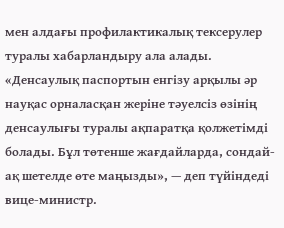мен алдағы профилактикалық тексерулер туралы хабарландыру ала алады.
«Денсаулық паспортын енгізу арқылы әр науқас орналасқан жеріне тәуелсіз өзінің денсаулығы туралы ақпаратқа қолжетімді болады. Бұл төтенше жағдайларда, сондай-ақ шетелде өте маңызды», — деп түйіндеді вице-министр.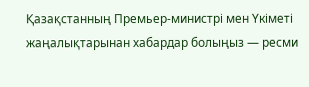Қазақстанның Премьер-министрі мен Үкіметі жаңалықтарынан хабардар болыңыз — ресми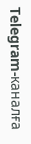Telegram-каналға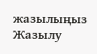жазылыңыз
Жазылу